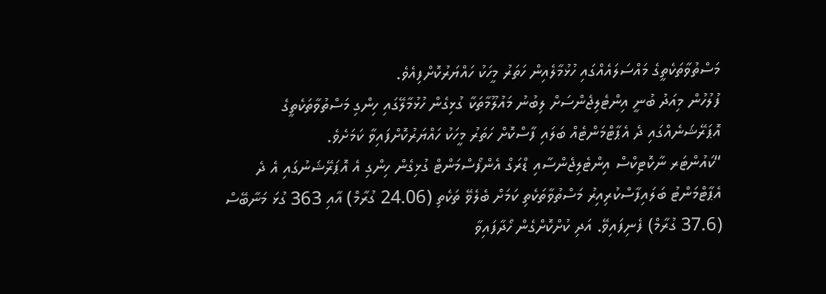މަސްތުވާތަކެތީގެ މައްސަލައެއްގައި ހުޅުމާލެއިން ހަތަރު މީހަކު ހައްޔަރުކޮށްފިއެވެ.
ފުލުހުން މިއަދު ބުނީ އިންޓެލިޖެންސަށް ލިބުނު މައުލޫމާތަކާ ގުޅިގެން ހުޅުމާލޭގައި ހިންގި މަސްތުވާތަކެތީގެ އޮޕަރޭޝަނެއްގައި ދެ އެޕާޓްމަންޓެއް ބަލައި ފާސްކޮށް ހަތަރު މީހަކު ހައްޔަރުކޮށްފައިވާ ކަމަށެވެ.
“ކައުންޓަރ ނާކޮޓިކްސް އިންޓެލިޖެންސާއި ޑްރަގް އެންފޯސްމަންޓް ގުޅިގެން ހިންގި އެ އޮޕަރޭޝަނުގައި އެ ދެ އެޕާޓްމަންޓު ބަލައިފާސްކުރިއިރު މަސްތުވާތަކެތި ކަމަށް ބެލެވޭ ތަކެތި (24.06 ގުރާމް) އާއި 363 ގުޅަ މަނާބޭސް (37.6 ގުރާމް) ފެނިފައިވޭ. އަދި ކުށްކޮށްގެން ހޯދާފައިވާ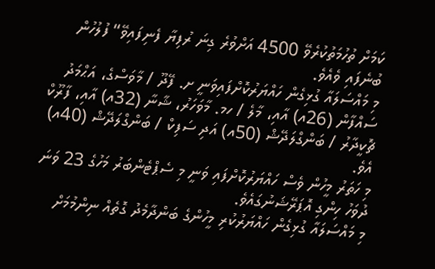ކަމަށް ތުހުމަތުކުރެވޭ 4500 އަށްވުރެ ގިނަ ރުފިޔާ ފެނިފައިވޭ“ ފުލުހުން ބުނެފައި ވެއެވެ.
މި މައްސަލައާ ގުޅިގެން ހައްޔަރުކޮށްފައިވަނީ ށ. ފޭދޫ / މާވަސްގެ، އަޙްމަދު ސައްފާން (26އ) އާއި، މާލެ / ހމ. މާވަހަރު، ޝާނާ (32އ) އާއި، ފާރޫކް ޗޮކީދާރު / ބަންގްލަދޭޝް (50އ) އަދި ސަފިކް / ބަންގްލަދޭޝް (40އ) އެވެ.
މި ހަތަރު މީހުން ވެސް ހައްޔަރުކޮށްފައި ވަނީ މި ސެޕްޓެންބަރު މަހުގެ 23 ވަނަ ދުވަހު ހިންގި އޮޕަރޭޝަނުގައެވެ.
މި މައްސަލައާ ގުޅިގެން ހައްޔަރުކުރި މީހުންގެ ބަންދާމެދު ގޮތެއް ނިންމުމަށް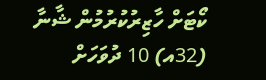ކޯޓަށް ހާޒިރުކުރުމުން ޝާނާ (32އ) 10 ދުވަހަށް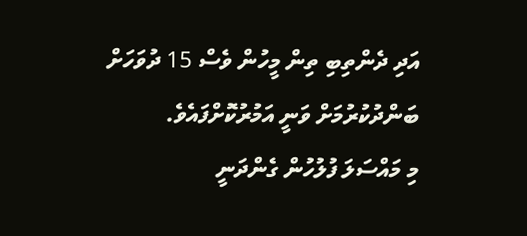އަދި ދެންތިބި ތިން މީހުން ވެސް 15 ދުވަހަށް ބަންދުކުރުމަށް ވަނީ އަމުރުކޮށްފައެވެ.
މި މައްސަލަ ފުލުހުން ގެންދަނީ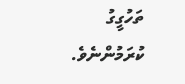ތަހުގީގު ކުރަމުންނެވެ.